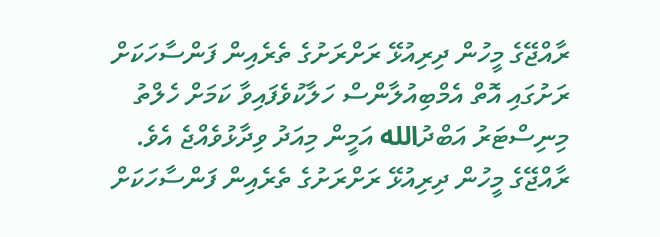ރާއްޖޭގެ މީހުން ދިރިއުޅޭ ރަށްރަށުގެ ތެރެއިން ފަންސާހަކަށް ރަށުގައި އޮތް އެމްބިއުލާންސް ހަލާކުވެފައިވާ ކަމަށް ހެލްތު މިނިސްޓަރު އަބްދުالله އަމީން މިއަދު ވިދާޅުވެއްޖެ އެވެ.
ރާއްޖޭގެ މީހުން ދިރިއުޅޭ ރަށްރަށުގެ ތެރެއިން ފަންސާހަކަށް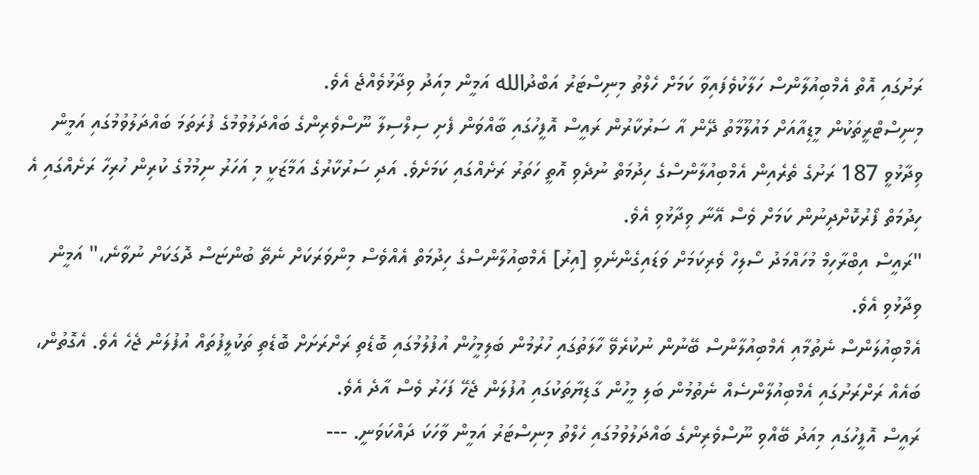ރަށުގައި އޮތް އެމްބިއުލާންސް ހަލާކުވެފައިވާ ކަމަށް ހެލްތު މިނިސްޓަރު އަބްދުالله އަމީން މިއަދު ވިދާޅުވެއްޖެ އެވެ.
މިނިސްޓްރީތަކުން މީޑިއާއަށް މައުލޫމާތު ދޭން އާ ސަރުކާރުން ރައީސް އޮފީހުގައި ބާއްވަން ފެށި ސިލްސިލާ ނޫސްވެރިންގެ ބައްދަލުވުމުގެ ފުރަތަމަ ބައްދަލުވުމުގައި އަމީން ވިދާޅުވީ 187 ރަށުގެ ތެރެއިން އެމްބިއުލާންސްގެ ހިދުމަތް ނުދެވި އޮތީ ހަތަރު ރަށެއްގައި ކަމަށެވެ. އަދި ސަރުކާރުގެ އަމާޒަކީ މި އަހަރު ނިމުމުގެ ކުރިން ހުރިހާ ރަށެއްގައި އެ ހިދުމަތް ފޯރުކޮށްދިނުން ކަމަށް ވެސް އޭނާ ވިދާޅުވި އެވެ.
"ރައީސް އިބްރާހިމް މުހައްމަދު ސޯލިހް ވެރިކަމަށް ވަޑައިގެންނެވި [އިރު] އެމްބިއުލާންސްގެ ހިދުމަތް އެއްވެސް މިންވަރަކަށް ނެތޭ ބުންޏަސް ދޮގަކަށް ނުވާނެ،" އަމީން ވިދާޅުވި އެވެ.
އެމްބިއުލަންސް ނެތުމާއި އެމްބިއުލާންސް ބޭނުން ނުކުރެވޭ ހާލަތުގައި ހުރުމުން ބަލިމީހުން އުފުލުމުގައި ބޮޑެތި ރަށްރަށަށް ބޮޑެތި ތަކުލީފުތައް އުފުލަން ޖެހެ އެވެ. އެގޮތުން، ބައެއް ރަށްރަށުގައި އެމްބިއުލާންސެއް ނެތުމުން ބަލި މީހުން ގާޑިޔާތަކުގައި އުފުލަން ޖެހޭ ފަހަރު ވެސް އާދެ އެވެ.
ރައީސް އޮފީހުގައި މިއަދު ބޭއްވި ނޫސްވެރިންގެ ބައްދަލުވުމުގައި ހެލްތު މިނިސްޓަރު އަމީން ވާހަކަ ދައްކަވަނީ. ---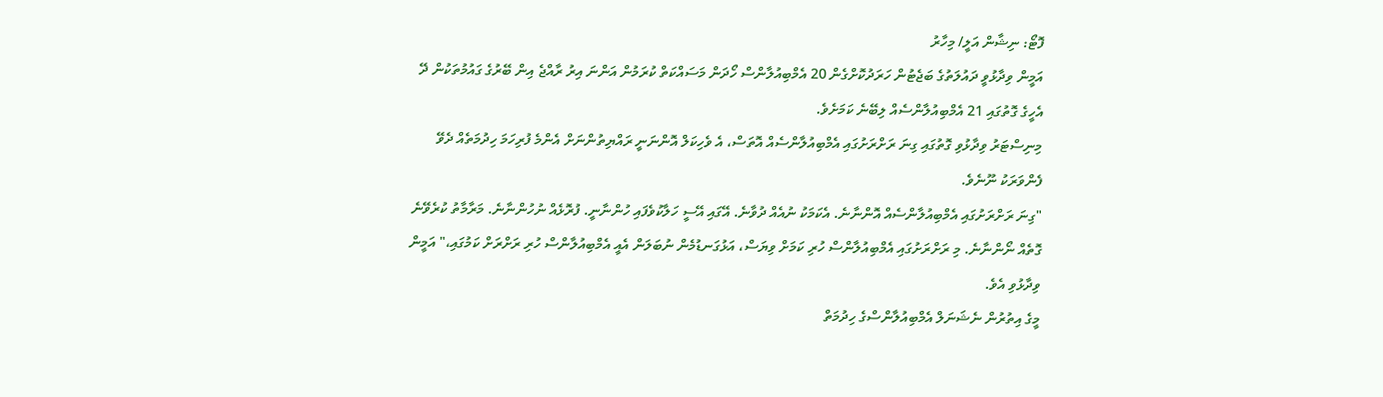ފޮޓޯ: ނިޝާން އަލީ/ މިހާރު
އަމީން ވިދާޅުވީ ދައުލަތުގެ ބަޖެޓުން ހަރަދުކޮށްގެން 20 އެމްބިއުލާންސް ހޯދަން މަސައްކަތް ކުރަމުން އަންނަ އިރު ރާއްޖެ އިން ބޭރުގެ ގައުމުތަކުން ދޭ އެހީގެ ގޮތުގައި 21 އެމްބިއުލާންސެއް ލިބޭނެ ކަމަށެވެ.
މިނިސްޓަރު ވިދާޅުވި ގޮތުގައި ގިނަ ރަށްރަށުގައި އެމްބިއުލާންސެއް އޮތަސް، އެ ވެހިކަލް އޮންނަނީ ރައްޔިތުންނަށް އެންމެ ފުރިހަމަ ހިދުމަތެއް ދެވޭ ފެންވަރަކު ނޫނެވެ.
"ގިނަ ރަށްރަށުގައި އެމްބިއުލާންސެއް އޮންނާނެ. އެކަމަކު ނުއެއް ދުވާނެ. އޭގައި އޭސީ ހަލާކުވެފައި ހުންނާނީ. ފުރޮޅެއް ނުހުންނާނެ. މަރާމާތު ކުރެވޭނެ ގޮތެއް ނޯންނާނެ. މި ރަށްރަށުގައި އެމްބިއުލާންސް ހުރި ކަމަށް ވިޔަސް، އަޅުގަނޑުމެން ނުބަލަން އެއީ އެމްބިއުލާންސް ހުރި ރަށްރަށް ކަމުގައި،" އަމީން ވިދާޅުވި އެވެ.
މީގެ އިތުރުން ނެޝަނަލް އެމްބިއުލާންސްގެ ހިދުމަތް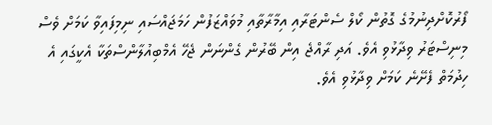ފޯރުކޮށްދިނުމުގެ ގޮތުން ކޯލް ސެންޓަރާއި އިމާރާތާއި މުވައްޒަފުން ހަމަޖައްސައި ނިމިފައިވާ ކަމަށް ވެސް މިނިސްޓަރު ވިދާޅުވި އެވެ. އަދި ރާއްޖެ އިން ބޭރުން ގެންނަން ޖެހޭ އެމްބިއުލާންސްތަކާ އެކީގައި އެ ހިދުމަތް ފެށޭނެ ކަމަށް ވިދާޅުވި އެވެ.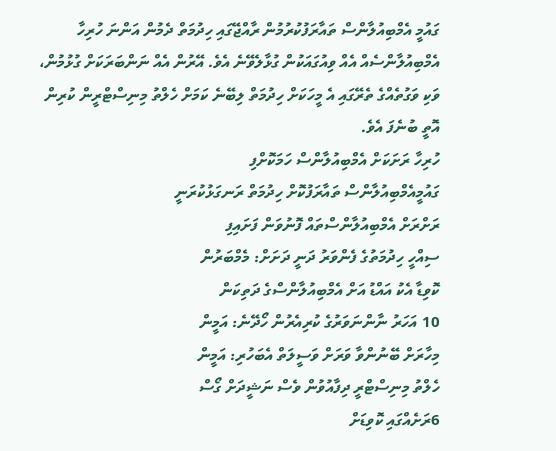ގައުމީ އެމްބިއުލާންސް ތައާރަފުކުރުމުން ރާއްޖޭގައި ހިދުމަތް ދެމުން އަންނަ ހުރިހާ އެމްބިއުލާންސެއް އެއް ވިއުގައަކުން ގުޅާލެވޭނެ އެވެ. އޭރުން އެއް ނަންބަރަކަށް ގުޅުމުން، ވަކި ވަގުތެއްގެ ތެރޭގައި އެ މީހަކަށް ހިދުމަތް ލިބޭނެ ކަމަށް ހެލްތު މިނިސްޓްރީން ކުރިން އޮތީ ބުނެފަ އެވެ.
ހުރިހާ ރަށަކަށް އެމްބިއުލާންސް ހަމަކޮށްފި
ގައުމީއެމްބިއުލާންސް ތައާރަފުކޮށް ހިދުމަތް ރަނގަޅުކުރަނީ
ރަށްރަށް އެމްބިއުލާންސްތައް ފޮނުވަން ފަށައިފި
ސިއްހީ ހިދުމަތުގެ ފެންވަރު ދަނީ ދަށަށް: މެމްބަރުން
ކޮވިޑާ އެކު އައްޑު އަށް އެމްބިއުލާންސްގެ ދަތިކަން
10 އަހަރު ނާންނަވަރުގެ ކުރިއެރުން ހޯދޭނެ: އަމީން
މިހާރަށް ބޭނުންވާ ވަރަށް ވަސީލަތް އެބަހުރި: އަމީން
ހެލްތު މިނިސްޓްރީ ދިފާއުވުން ވެސް ނަޝީދަށް ގޯސް
6ރަށެއްގައި ކޮވިޑަށް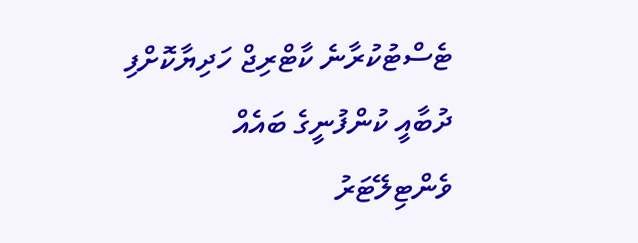ޓެސްޓުކުރާނެ ކާޓްރިޖް ހަދިޔާކޮށްފި
ދުބާއީ ކުންފުނީގެ ބައެއް ވެންޓިލޭޓަރު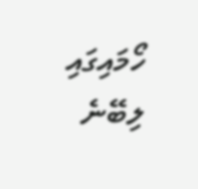ހޯމައިގައި ލިބޭނެ